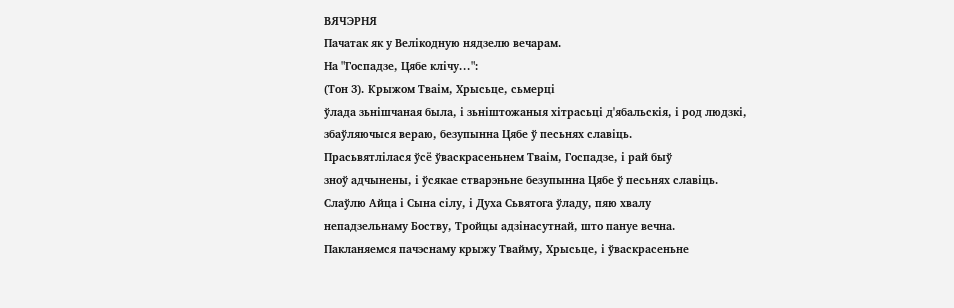ВЯЧЭРНЯ
Пачатак як у Велікодную нядзелю вечарам.
На "Госпадзе, Цябе клічу...":
(Тон 3). Крыжом Тваім, Хрысьце, сьмерці
ўлада зьнішчаная была, і зьніштожаныя хітрасьці д'ябальскія, і род людзкі,
збаўляючыся вераю, безупынна Цябе ў песьнях славіць.
Прасьвятлілася ўсё ўваскрасеньнем Тваім, Госпадзе, і рай быў
зноў адчынены, і ўсякае стварэньне безупынна Цябе ў песьнях славіць.
Слаўлю Айца і Сына сілу, і Духа Сьвятога ўладу, пяю хвалу
непадзельнаму Боству, Тройцы адзінасутнай, што пануе вечна.
Пакланяемся пачэснаму крыжу Твайму, Хрысьце, і ўваскрасеньне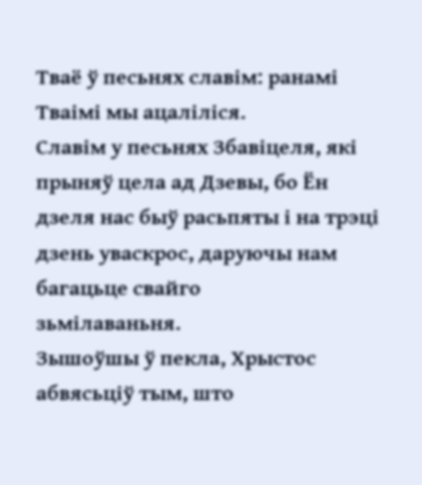Тваё ў песьнях славім: ранамі Тваімі мы ацаліліся.
Славім у песьнях Збавіцеля, які прыняў цела ад Дзевы, бо Ён
дзеля нас быў расьпяты і на трэці дзень уваскрос, даруючы нам багацьце свайго
зьмілаваньня.
Зышоўшы ў пекла, Хрыстос абвясьціў тым, што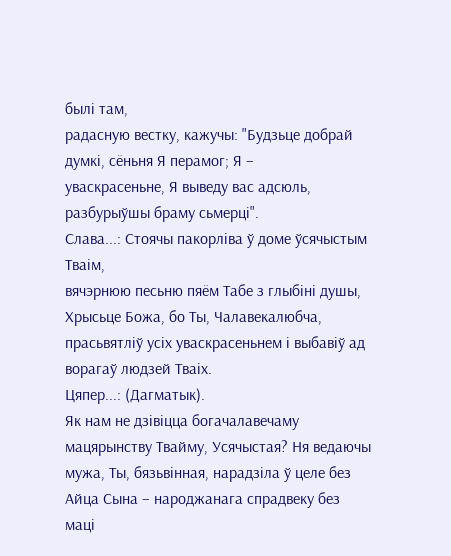былі там,
радасную вестку, кажучы: "Будзьце добрай думкі, сёньня Я перамог; Я –
уваскрасеньне, Я выведу вас адсюль, разбурыўшы браму сьмерці".
Слава...: Стоячы пакорліва ў доме ўсячыстым Тваім,
вячэрнюю песьню пяём Табе з глыбіні душы, Хрысьце Божа, бо Ты, Чалавекалюбча,
прасьвятліў усіх уваскрасеньнем і выбавіў ад ворагаў людзей Тваіх.
Цяпер...: (Дагматык).
Як нам не дзівіцца богачалавечаму мацярынству Твайму, Усячыстая? Ня ведаючы
мужа, Ты, бязьвінная, нарадзіла ў целе без Айца Сына – народжанага спрадвеку без
маці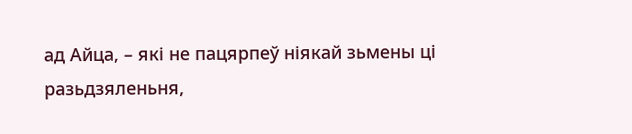ад Айца, – які не пацярпеў ніякай зьмены ці разьдзяленьня,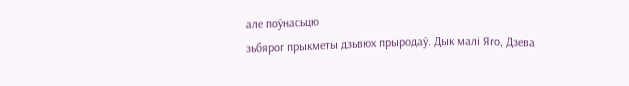але поўнасьцю
зьбярог прыкметы дзьвюх прыродаў. Дык малі Яго, Дзева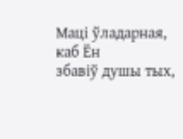Маці ўладарная, каб Ён
збавіў душы тых,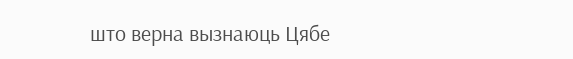што верна вызнаюць Цябе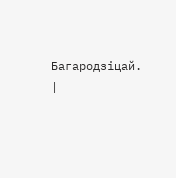Багародзіцай.
|